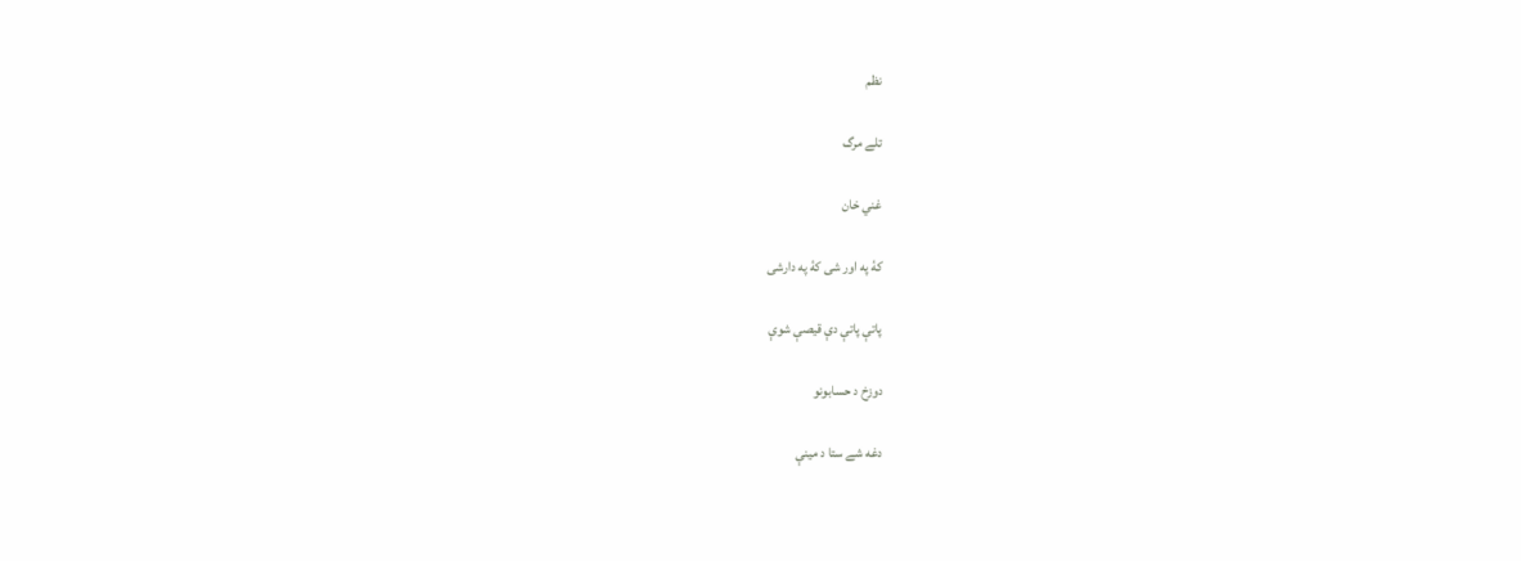نظم

تلے مرگ

غني خان

کۀ په اور شی کۀ په دارشی

پاتې پاتې دې قيصې شوې

دوزخ د حسابونو

دغه شے ستا د مينې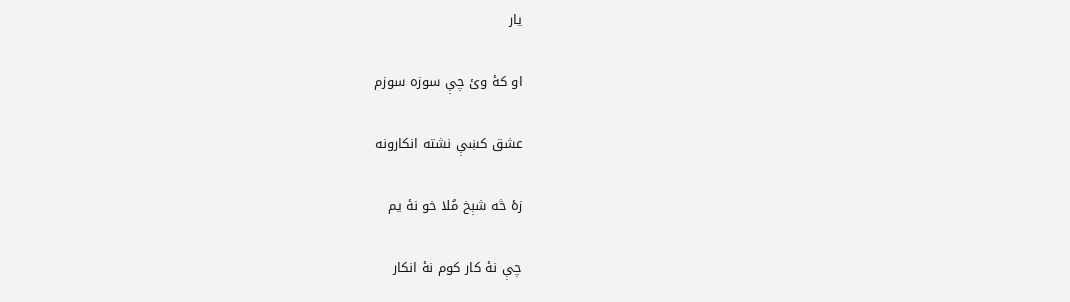يار

او کۀ وئ چې سوزه سوزم

عشق کښې نشته انکارونه

زۀ څه شېخ مُلا خو نۀ يم

چې نۀ کار کوم نۀ انکار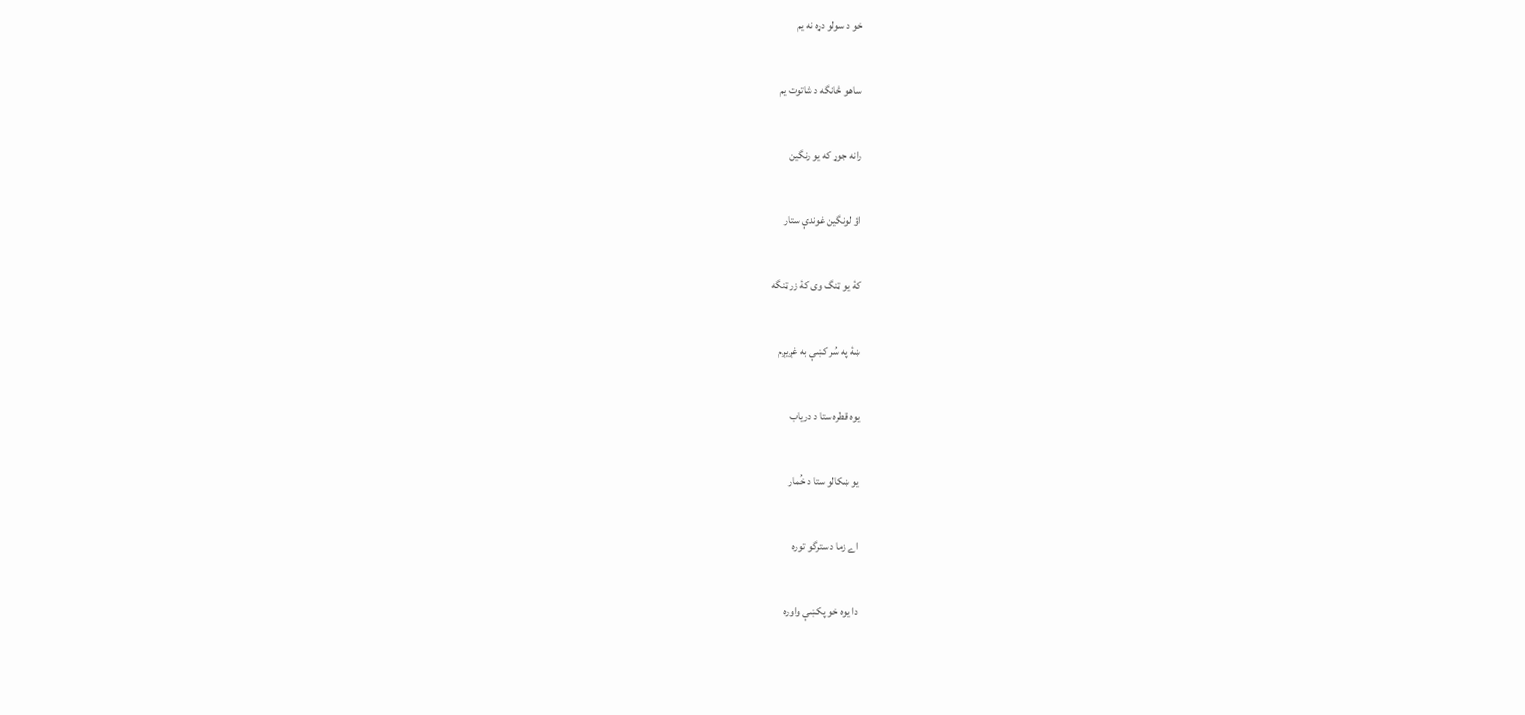خو د سولو دړه نه يم

ساهو څانگه د شاتوت يم

رانه جوړ که يو رنگين

اؤ لونگين غوندې ستار

کۀ يو ټنگ وی کۀ زر ټنگه

ښۀ په سُر کښې به غږيږم

يوه قطره ستا د درياب

يو ښکالو ستا د خُمار

اے زما د سترگو توره

دا يوه خو پکښې واوره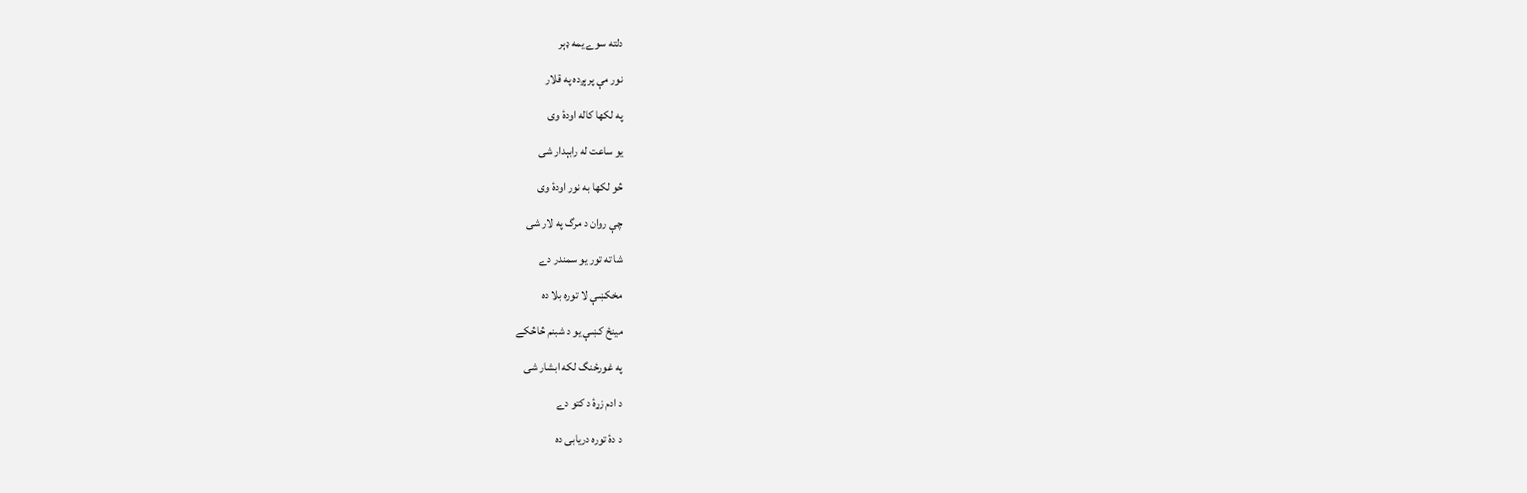دلته سوے يمه ډېر

نور مې پرېږده په قلار

په لکها کاله اودۀ وی

يو ساعت له رابېدار شی

څو لکها به نور اودۀ وی

چې روان د مرگ په لار شی

شا ته تور يو سمندر دے

مخکښې لا توره بلا ده

مينځ کښې يو د شبنم څاڅکے

په غورځنگ لکه ابشار شی

د ادم زړۀ د کتو دے

د دۀ توره دريابی ده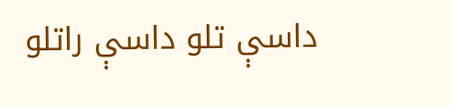داسې تلو داسې راتلو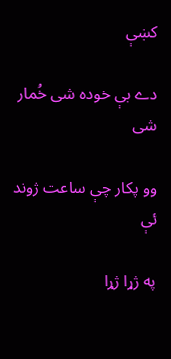کښې

دے بې خوده شی خُمار شی

وو پکار چې ساعت ژوند ئې

په ژړا ژړا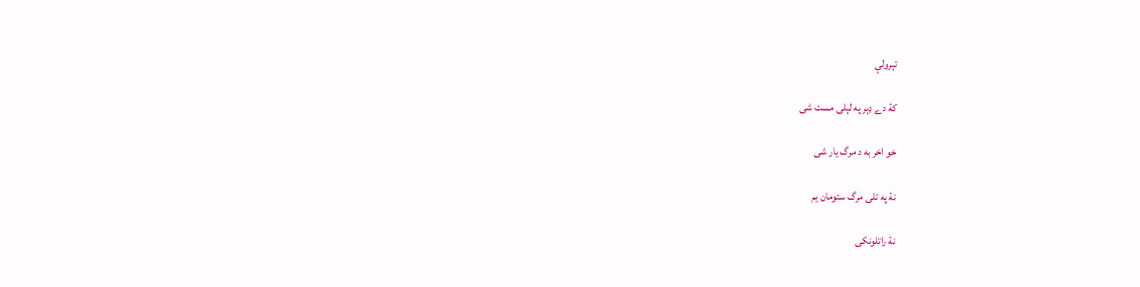تېرولې

کۀ دے ډېر په لېلی مست شی

خو اخر به د مرگ يار شی

نۀ په تلی مرگ ستومان يم

نۀ راتلونکی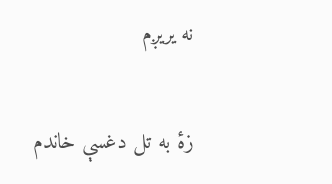نه يريږم

زۀ به تل دغسې خاندم